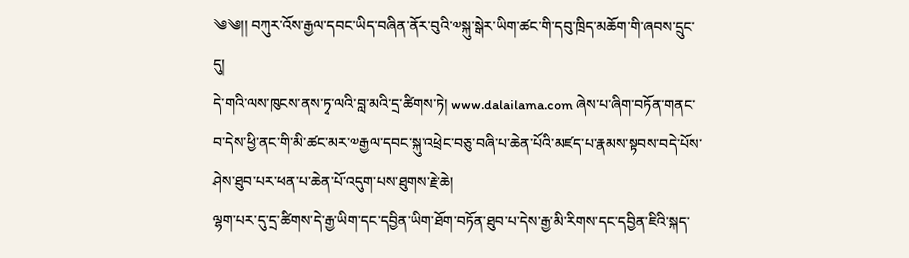༄༄།། བཀུར་འོས་རྒྱལ་དབང་ཡིད་བཞིན་ནོར་བུའི་༧སྐུ་སྒེར་ཡིག་ཚང་གི་དབུ་ཁྲིད་མཆོག་གི་ཞབས་དྲུང་དུ།
དེ་གའི་ལས་ཁུངས་ནས་ཏྭ་ལའི་བླ་མའི་དྲ་ཚིགས་ཏེ། www.dalailama.com ཞེས་པ་ཞིག་བཏོན་གནང་བ་དེས་ཕྱི་ནང་གི་མི་ཚང་མར་༧རྒྱལ་དབང་སྐུ་འཕྲེང་བཅུ་བཞི་པ་ཆེན་པོའི་མཛད་པ་རྣམས་སྟབས་བདེ་པོས་ཤེས་ཐུབ་པར་ཕན་པ་ཆེན་པོ་འདུག་པས་ཐུགས་རྗེ་ཆེ།
ལྷག་པར་དུ་དྲ་ཚིགས་དེ་རྒྱ་ཡིག་དང་དབྱིན་ཡིག་ཐོག་བཏོན་ཐུབ་པ་དེས་རྒྱ་མི་རིགས་དང་དབྱིན་ཇིའི་སྐད་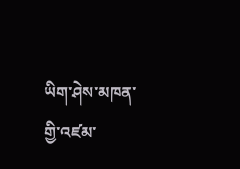ཡིག་ཤེས་མཁན་གྱི་འཛམ་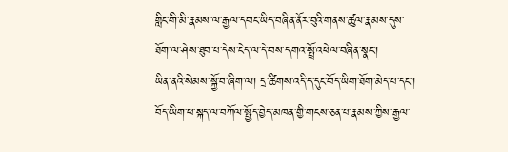གླིང་གི་མི་རྣམས་ལ་རྒྱལ་དབང་ཡིད་བཞིན་ནོར་བུའི་གནས་ཚུལ་རྣམས་དུས་ཐོག་ལ་ཤེས་ཐུབ་པ་དེས་ངེད་ལ་དེ་བས་དགའ་སྤྲོ་འཕེལ་བཞིན་སྣང་།
ཡིན་ནའི་སེམས་སྐྱོ་བ་ཞིག་ལ། དྲ་ཚིགས་འདི་ད་དུང་བོད་ཡིག་ཐོག་མེད་པ་དང་། བོད་ཡིག་ཕ་སྐད་ལ་བཀོལ་སྤྱོད་བྱེད་མཁན་གྱི་གངས་ཅན་པ་རྣམས་ཀྱིས་རྒྱལ་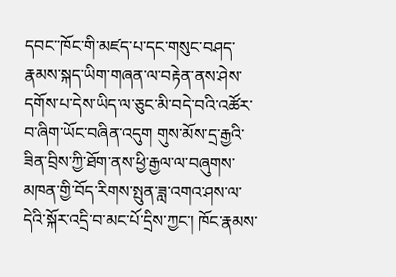དབང་་ཁོང་གི་མཛད་པ་དང་གསུང་བཤད་རྣམས་སྐད་ཡིག་གཞན་ལ་བརྟེན་ནས་ཤེས་དགོས་པ་དེས་ཡིད་ལ་ཅུང་མི་བདེ་བའི་འཚོར་བ་ཞིག་ཡོང་བཞིན་འདུག གུས་མོས་དྲ་རྒྱའི་ཟིན་བྲིས་ཀྱི་ཐོག་ནས་ཕྱི་རྒྱལ་ལ་བཞུགས་མཁན་གྱི་བོད་རིགས་སྤུན་ཟླ་འགའ་ཤས་ལ་དེའི་སྐོར་འདྲི་བ་མང་པོ་དྲིས་ཀྱང་། ཁོང་རྣམས་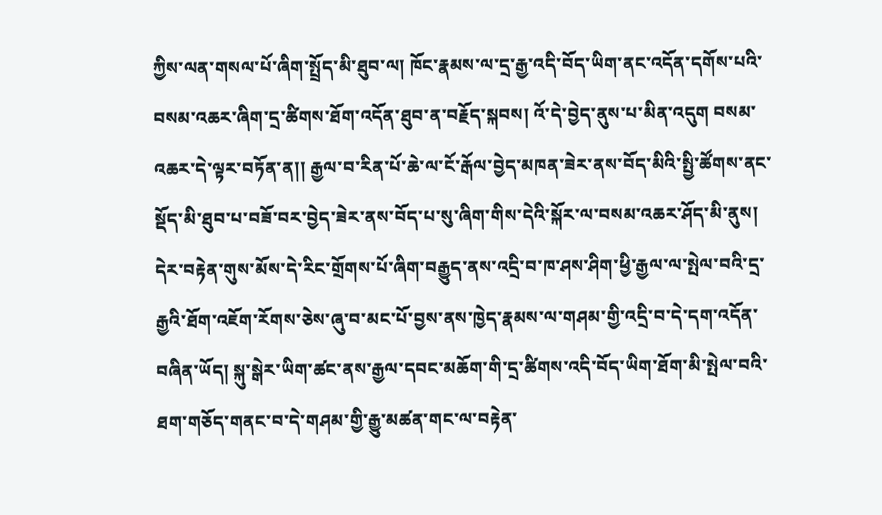ཀྱིས་ལན་གསལ་པོ་ཞིག་སྤྲོད་མི་ཐུབ་ལ། ཁོང་རྣམས་ལ་དྲ་རྒྱ་འདི་བོད་ཡིག་ནང་འདོན་དགོས་པའི་བསམ་འཆར་ཞིག་དྲ་ཚིགས་ཐོག་འདོན་ཐུབ་ན་བརྗོད་སྐབས། འོ་དེ་བྱེད་ནུས་པ་མིན་འདུག བསམ་འཆར་དེ་ལྟར་བཏོན་ན།། རྒྱལ་བ་རིན་པོ་ཆེ་ལ་ངོ་རྒོལ་བྱེད་མཁན་ཟེར་ནས་བོད་མིའི་སྤྱི་ཚོགས་ནང་སྡོད་མི་ཐུབ་པ་བཟོ་བར་བྱེད་ཟེར་ནས་བོད་པ་སུ་ཞིག་གིས་དེའི་སྐོར་ལ་བསམ་འཆར་ཤོད་མི་ནུས།
དེར་བརྟེན་གུས་མོས་དེ་རིང་གྲོགས་པོ་ཞིག་བརྒྱུད་ནས་འདྲི་བ་ཁ་ཤས་ཤིག་ཕྱི་རྒྱལ་ལ་སྤེལ་བའི་དྲ་རྒྱའི་ཐོག་འཇོག་རོགས་ཅེས་ཞུ་བ་མང་པོ་བྱས་ནས་ཁྱེད་རྣམས་ལ་གཤམ་གྱི་འདྲི་བ་དེ་དག་འདོན་བཞིན་ཡོད། སྐུ་སྒེར་ཡིག་ཚང་ནས་རྒྱལ་དབང་མཆོག་གི་དྲ་ཚིགས་འདི་བོད་ཡིག་ཐོག་མི་སྤེལ་བའི་ཐག་གཅོད་གནང་བ་དེ་གཤམ་གྱི་རྒྱུ་མཚན་གང་ལ་བརྟེན་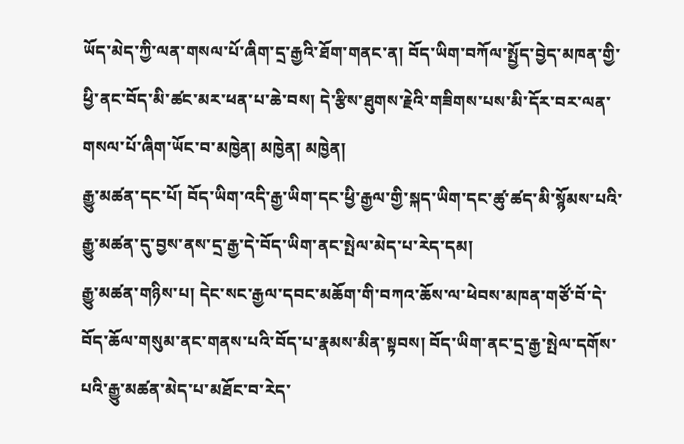ཡོད་མེད་ཀྱི་ལན་གསལ་པོ་ཞིག་དྲ་རྒྱའི་ཐོག་གནང་ན། བོད་ཡིག་བཀོལ་སྤྱོད་བྱེད་མཁན་གྱི་ཕྱི་ནང་བོད་མི་ཚང་མར་ཕན་པ་ཆེ་བས། དེ་རྩིས་ཐུགས་རྗེའི་གཟིགས་པས་མི་དོར་བར་ལན་གསལ་པོ་ཞིག་ཡོང་བ་མཁྱེན། མཁྱེན། མཁྱེན།
རྒྱུ་མཚན་དང་པོ། བོད་ཡིག་འདི་རྒྱ་ཡིག་དང་ཕྱི་རྒྱལ་གྱི་སྐད་ཡིག་དང་ཚུ་ཚད་མི་སྙོམས་པའི་རྒྱུ་མཚན་དུ་བྱས་ནས་དྲ་རྒྱ་དེ་བོད་ཡིག་ནང་སྤེལ་མེད་པ་རེད་དམ།
རྒྱུ་མཚན་གཉིས་པ། དེང་སང་རྒྱལ་དབང་མཆོག་གི་བཀའ་ཆོས་ལ་ཕེབས་མཁན་གཙོ་བོ་དེ་བོད་ཆོལ་གསུམ་ནང་གནས་པའི་བོད་པ་རྣམས་མིན་སྟབས། བོད་ཡིག་ནང་དྲ་རྒྱ་སྤེལ་དགོས་པའི་རྒྱུ་མཚན་མེད་པ་མཐོང་བ་རེད་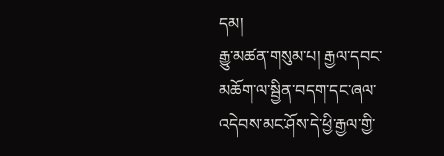དམ།
རྒྱུ་མཚན་གསུམ་པ། རྒྱལ་དབང་མཆོག་ལ་སྦྱིན་བདག་དང་ཞལ་འདེབས་མང་ཤོས་དེ་ཕྱི་རྒྱལ་གྱི་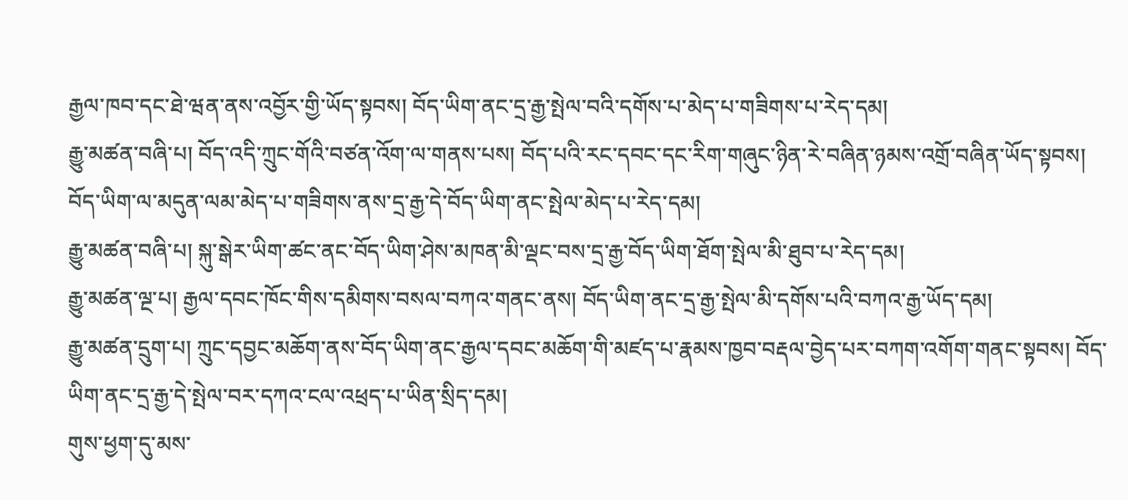རྒྱལ་ཁབ་དང་ཐེ་ཝན་ནས་འབྱོར་གྱི་ཡོད་སྟབས། བོད་ཡིག་ནང་དྲ་རྒྱ་སྤེལ་བའི་དགོས་པ་མེད་པ་གཟིགས་པ་རེད་དམ།
རྒྱུ་མཚན་བཞི་པ། བོད་འདི་ཀྲུང་གོའི་བཙན་འོག་ལ་གནས་པས། བོད་པའི་རང་དབང་དང་རིག་གཞུང་ཉིན་རེ་བཞིན་ཉམས་འགྲོ་བཞིན་ཡོད་སྟབས། བོད་ཡིག་ལ་མདུན་ལམ་མེད་པ་གཟིགས་ནས་དྲ་རྒྱ་དེ་བོད་ཡིག་ནང་སྤེལ་མེད་པ་རེད་དམ།
རྒྱུ་མཚན་བཞི་པ། སྐུ་སྒེར་ཡིག་ཚང་ནང་བོད་ཡིག་ཤེས་མཁན་མི་ལྡང་བས་དྲ་རྒྱ་བོད་ཡིག་ཐོག་སྤེལ་མི་ཐུབ་པ་རེད་དམ།
རྒྱུ་མཚན་ལྔ་པ། རྒྱལ་དབང་ཁོང་གིས་དམིགས་བསལ་བཀའ་གནང་ནས། བོད་ཡིག་ནང་དྲ་རྒྱ་སྤེལ་མི་དགོས་པའི་བཀའ་རྒྱ་ཡོད་དམ།
རྒྱུ་མཚན་དྲུག་པ། ཀྲུང་དབྱང་མཆོག་ནས་བོད་ཡིག་ནང་རྒྱལ་དབང་མཆོག་གི་མཛད་པ་རྣམས་ཁྱབ་བརྡལ་བྱེད་པར་བཀག་འགོག་གནང་སྟབས། བོད་ཡིག་ནང་དྲ་རྒྱ་དེ་སྤེལ་བར་དཀའ་ངལ་འཕྲད་པ་ཡིན་སྲིད་དམ།
གུས་ཕྱག་དུ་མས་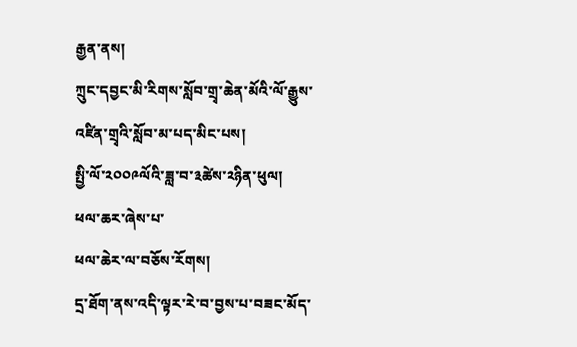རྒྱན་ནས།
ཀྲུང་དབྱང་མི་རིགས་སློབ་གྲྭ་ཆེན་མོའི་ལོ་རྒྱུས་འཛིན་གྲྭའི་སློབ་མ་པད་མིང་པས།
སྤྱི་ལོ་༢༠༠༩ལོའི་ཟླ་བ་༣ཚེས་༢ཉིན་ཕུལ།
ཕལ་ཆར་ཞེས་པ་
ཕལ་ཆེར་ལ་བཅོས་རོགས།
དྲ་ཐོག་ནས་འདི་ལྟར་རེ་བ་བྱས་པ་བཟང་མོད་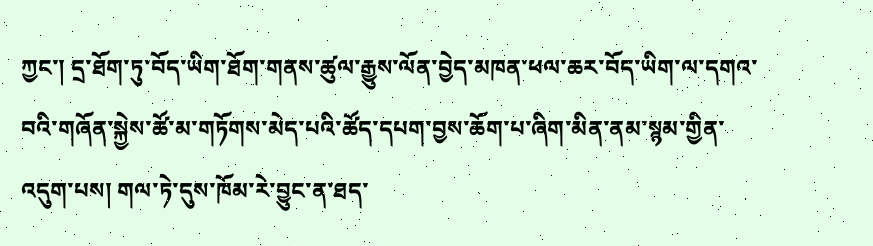ཀྱང་། དྲ་ཐོག་ཏུ་བོད་ཡིག་ཐོག་གནས་ཚུལ་རྒྱུས་ལོན་བྱེད་མཁན་ཕལ་ཆར་བོད་ཡིག་ལ་དགའ་བའི་གཞོན་སྐྱེས་ཚོ་མ་གཏོགས་མེད་པའི་ཚོད་དཔག་བྱས་ཆོག་པ་ཞིག་མིན་ནམ་སྙམ་གྱིན་འདུག་པས། གལ་ཏེ་དུས་ཁོམ་རེ་བྱུང་ན་ཐད་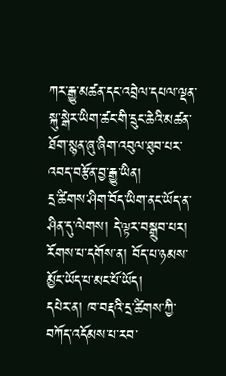ཀར་རྒྱུ་མཚན་དང་འབྲེལ་དཔལ་ལྡན་སྐུ་སྒེར་ཡིག་ཚང་གི་དྲུང་ཆེའི་མཚན་ཐོག་སྙན་ཞུ་ཞིག་འབུལ་ཐུབ་པར་འབད་བརྩོན་བྱ་རྒྱུ་ཡིན།
དྲ་ཚིགས་ཤིག་བོད་ཡིག་ནང་ཡོད་ན་ཤིན་དུ་ལེགས། དེ་ལྟར་བསྒྲུབ་པར། རོགས་པ་དགོས་ན། བོད་པ་ཉམས་མྱོང་ཡོད་པ་མང་པོ་ཡོད།
དཔེར་ན། ཁ་བརྡའི་དྲ་ཚིགས་ཀྱི་བཀོད་འདོམས་པ་རབ་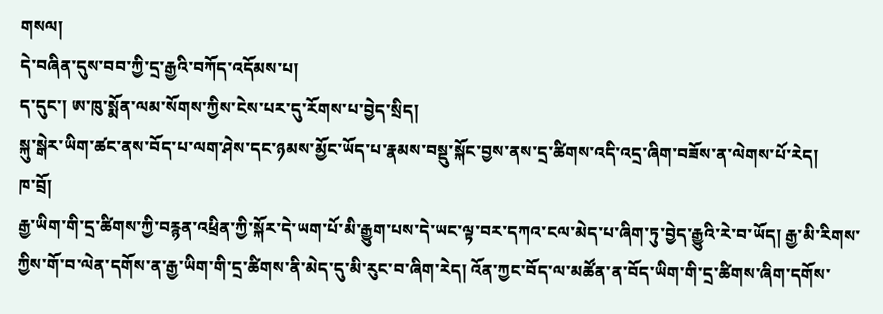གསལ།
དེ་བཞིན་དུས་བབ་ཀྱི་དྲ་རྒྱའི་བཀོད་འདོམས་པ།
ད་དུང་། ཨ་ཁུ་སྨོན་ལམ་སོགས་ཀྱིས་ངེས་པར་དུ་རོགས་པ་བྱེད་སྲིད།
སྐུ་སྒེར་ཡིག་ཚང་ནས་བོད་པ་ལག་ཤེས་དང་ཉམས་མྱོང་ཡོད་པ་རྣམས་བསྡུ་སྐོང་བྱས་ནས་དྲ་ཚིགས་འདི་འདྲ་ཞིག་བཟོས་ན་ལེགས་པོ་རེད།
ཁ་བྲོ།
རྒྱ་ཡིག་གི་དྲ་ཚིགས་ཀྱི་བརྙན་འཕྲིན་ཀྱི་སྐོར་དེ་ཡག་པོ་མི་རྒྱུག་པས་དེ་ཡང་ལྟ་བར་དཀའ་ངལ་མེད་པ་ཞིག་ཏུ་བྱེད་རྒྱུའི་རེ་བ་ཡོད། རྒྱ་མི་རིགས་ཀྱིས་གོ་བ་ལེན་དགོས་ན་རྒྱ་ཡིག་གི་དྲ་ཚིགས་ནི་མེད་དུ་མི་རུང་བ་ཞིག་རེད། འོན་ཀྱང་བོད་ལ་མཚོན་ན་བོད་ཡིག་གི་དྲ་ཚིགས་ཞིག་དགོས་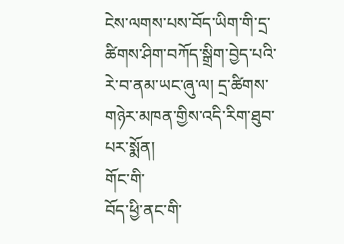ངེས་ལགས་པས་བོད་ཡིག་གི་དྲ་ཚིགས་ཤིག་བཀོད་སྒྲིག་བྱེད་པའི་རེ་བ་ནམ་ཡང་ཞུ་ལ། དྲ་ཚིགས་གཉེར་མཁན་གྱིས་འདི་རིག་ཐུབ་པར་སྨོན།
གོང་གི་
བོད་ཕྱི་ནང་གི་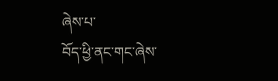ཞེས་པ་
བོད་ཕྱི་ནང་གང་ཞེས་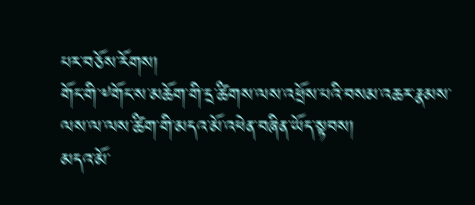པར་བཅོས་རོགས།
གོང་གི་༸གོང་ས་མཆོག་གི་དྲ་ཚིགས་ལས་འཕྲོས་པའི་བསམ་འཆར་རྣམས་ལས་ལ་ལས་ཚིག་གི་མདའ་མོ་འཕེན་བཞིན་ཡོད་སྟབས།
མདའ་མོ་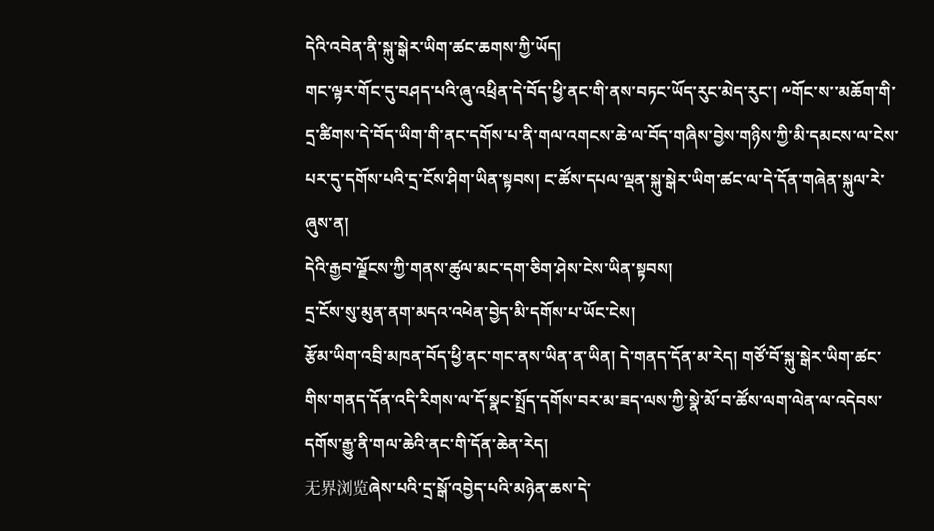དེའི་འབེན་ནི་སྐུ་སྒེར་ཡིག་ཚང་ཆགས་ཀྱི་ཡོད།
གང་ལྟར་གོང་དུ་བཤད་པའི་ཞུ་འཕྲིན་དེ་བོད་ཕྱི་ནང་གི་ནས་བཏང་ཡོད་རུང་མེད་རུང་། ༸གོང་ས་་མཆོག་གི་དྲ་ཚིགས་དེ་བོད་ཡིག་གི་ནང་དགོས་པ་ནི་གལ་འགངས་ཆེ་ལ་བོད་གཞིས་བྱེས་གཉིས་ཀྱི་མི་དམངས་ལ་ངེས་པར་དུ་དགོས་པའི་དྲ་ངོས་ཤིག་ཡིན་སྟབས། ང་ཚོས་དཔལ་ལྡན་སྐུ་སྒེར་ཡིག་ཚང་ལ་དེ་དོན་གཞེན་སྐུལ་རེ་ཞུས་ན།
དེའི་རྒྱབ་ལྗོངས་ཀྱི་གནས་ཚུལ་མང་དག་ཅིག་ཤེས་ངེས་ཡིན་སྟབས།
དྲ་ངོས་སུ་མུན་ནག་མདའ་འཕེན་བྱེད་མི་དགོས་པ་ཡོང་ངེས།
རྩོམ་ཡིག་འབྲི་མཁན་བོད་ཕྱི་ནང་གང་ནས་ཡིན་ན་ཡིན། དེ་གནད་དོན་མ་རེད། གཙོ་བོ་སྐུ་སྒེར་ཡིག་ཚང་གིས་གནད་དོན་འདི་རིགས་ལ་དོ་སྣང་སྤྲོད་དགོས་བར་མ་ཟད་ལས་ཀྱི་སྣེ་མོ་བ་ཚོས་ལག་ལེན་ལ་འདེབས་དགོས་རྒྱུ་ནི་གལ་ཆེའི་ནང་གི་དོན་ཆེན་རེད།
无界浏览ཞེས་པའི་དྲ་སྒོ་འབྱེད་པའི་མཉེན་ཆས་དེ་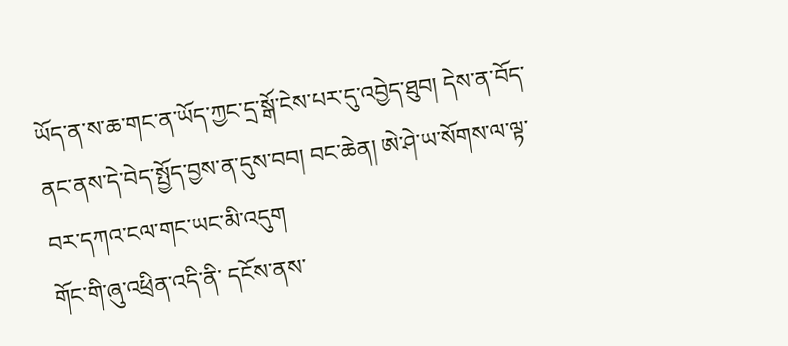ཡོད་ན་ས་ཆ་གང་ན་ཡོད་ཀྱང་དྲ་སྒོ་ངེས་པར་དུ་འབྱེད་ཐུབ། དེས་ན་བོད་ནང་ནས་དེ་བེད་སྤྱོད་བྱས་ན་དུས་བབ། བང་ཆེན། ཨེ་ཤེ་ཡ་སོགས་ལ་ལྟ་བར་དཀའ་ངལ་གང་ཡང་མི་འདུག
གོང་གི་ཞུ་འཕྲིན་འདི་ནི་ དངོས་ནས་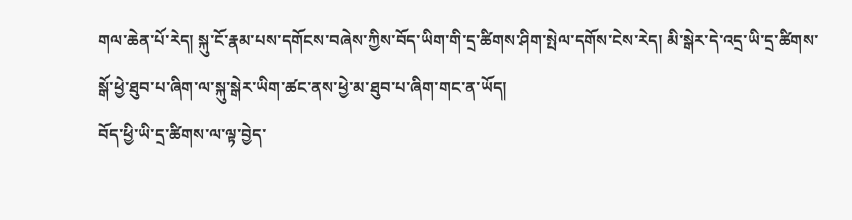གལ་ཆེན་པོ་རེད། སྐུ་ངོ་རྣམ་པས་དགོངས་བཞེས་ཀྱིས་བོད་ཡིག་གི་དྲ་ཚིགས་ཤིག་སྤེལ་དགོས་ངེས་རེད། མི་སྒེར་དེ་འདྲ་ཡི་དྲ་ཚིགས་སྒོ་ཕྱེ་ཐུབ་པ་ཞིག་ལ་སྐུ་སྒེར་ཡིག་ཚང་ནས་ཕྱེ་མ་ཐུབ་པ་ཞིག་གང་ན་ཡོད།
བོད་ཕྱི་ཡི་དྲ་ཚིགས་ལ་ལྟ་བྱེད་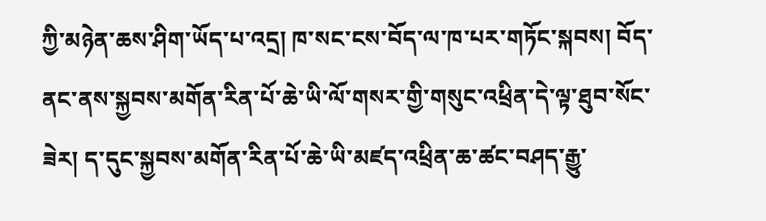ཀྱི་མཉེན་ཆས་ཤིག་ཡོད་པ་འདྲ། ཁ་སང་ངས་བོད་ལ་ཁ་པར་གཏོང་སྐབས། བོད་ནང་ནས་སྐྱབས་མགོན་རིན་པོ་ཆེ་ཡི་ལོ་གསར་གྱི་གསུང་འཕྲིན་དེ་ལྟ་ཐུབ་སོང་ཟེར། ད་དུང་སྐྱབས་མགོན་རིན་པོ་ཆེ་ཡི་མཛད་འཕྲིན་ཆ་ཚང་བཤད་རྒྱུ་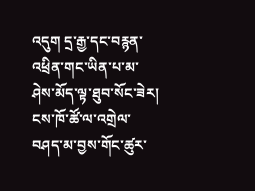འདུག དྲ་རྒྱ་དང་བརྙན་འཕྲིན་གང་ཡིན་པ་མ་ཤེས་མོད་ལྟ་ཐུབ་སོང་ཟེར། ངས་ཁོ་ཚོ་ལ་འགྲེལ་བཤད་མ་བྱས་གོང་ཚུར་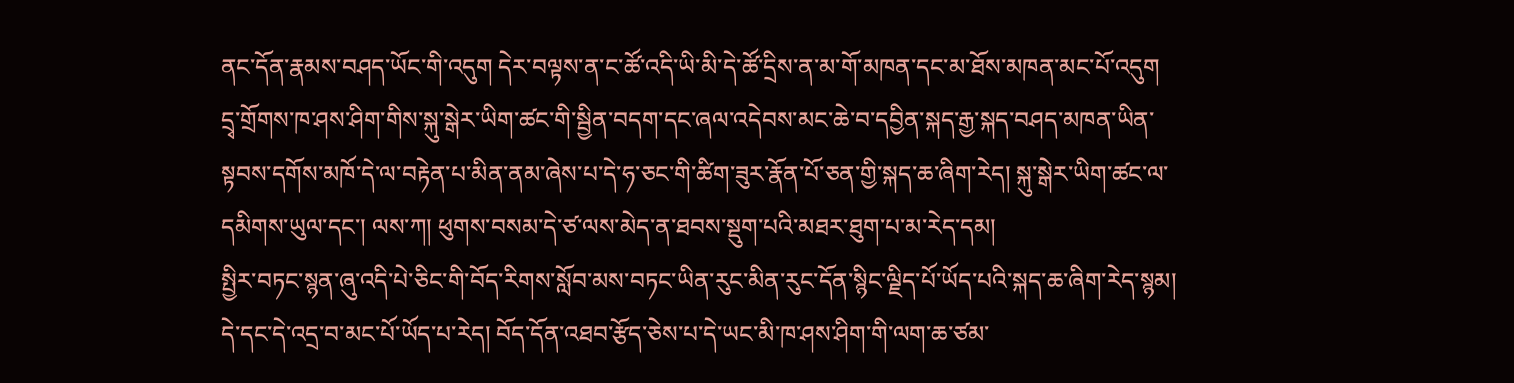ནང་དོན་རྣམས་བཤད་ཡོང་གི་འདུག དེར་བལྟས་ན་ང་ཚོ་འདི་ཡི་མི་དེ་ཚོ་དྲིས་ན་མ་གོ་མཁན་དང་མ་ཐོས་མཁན་མང་པོ་འདུག
དྲྭ་གྲོགས་ཁ་ཤས་ཤིག་གིས་སྐུ་སྒེར་ཡིག་ཚང་གི་སྦྱིན་བདག་དང་ཞལ་འདེབས་མང་ཆེ་བ་དབྱིན་སྐད་རྒྱ་སྐད་བཤད་མཁན་ཡིན་སྟབས་དགོས་མཁོ་དེ་ལ་བརྟེན་པ་མིན་ནམ་ཞེས་པ་དེ་ཧ་ཅང་གི་ཚིག་ཟུར་རྣོན་པོ་ཅན་གྱི་སྐད་ཆ་ཞིག་རེད། སྐུ་སྒེར་ཡིག་ཚང་ལ་དམིགས་ཡུལ་དང་། ལས་ཀ། ཕུགས་བསམ་དེ་ཙ་ལས་མེད་ན་ཐབས་སྡུག་པའི་མཐར་ཐུག་པ་མ་རེད་དམ།
སྤྱིར་བཏང་སྙན་ཞུ་འདི་པེ་ཅིང་གི་བོད་རིགས་སློབ་མས་བཏང་ཡིན་རུང་མིན་རུང་དོན་སྙིང་ལྗིད་པོ་ཡོད་པའི་སྐད་ཆ་ཞིག་རེད་སྙམ། དེ་དང་དེ་འདྲ་བ་མང་པོ་ཡོད་པ་རེད། བོད་དོན་འཐབ་རྩོད་ཅེས་པ་དེ་ཡང་མི་ཁ་ཤས་ཤིག་གི་ལག་ཆ་ཙམ་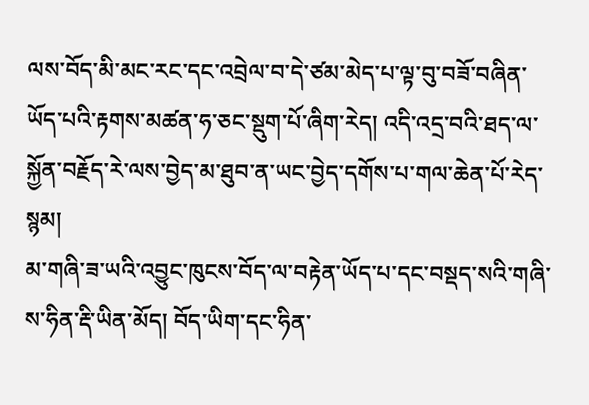ལས་བོད་མི་མང་རང་དང་འབྲེལ་བ་དེ་ཙམ་མེད་པ་ལྟ་བུ་བཟོ་བཞིན་ཡོད་པའི་རྟགས་མཚན་ཧ་ཅང་སྡུག་པོ་ཞིག་རེད། འདི་འདྲ་བའི་ཐད་ལ་སྐྱོན་བརྗོད་རེ་ལས་བྱེད་མ་ཐུབ་ན་ཡང་བྱེད་དགོས་པ་གལ་ཆེན་པོ་རེད་སྙམ།
མ་གཞི་ཟ་ཡའི་འབྱུང་ཁུངས་བོད་ལ་བརྟེན་ཡོད་པ་དང་བསྡད་སའི་གཞི་ས་ཧིན་རྡི་ཡིན་མོད། བོད་ཡིག་དང་ཧིན་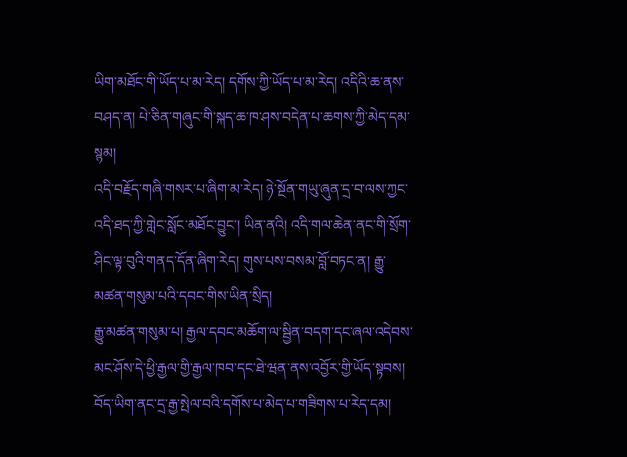ཡིག་མཐོང་གི་ཡོད་པ་མ་རེད། དགོས་ཀྱི་ཡོད་པ་མ་རེད། འདིའི་ཆ་ནས་བཤད་ན། པེ་ཅིན་གཞུང་གི་སྐད་ཆ་ཁ་ཤས་བདེན་པ་ཆགས་ཀྱི་མེད་དམ་སྙམ།
འདི་བརྗོད་གཞི་གསར་པ་ཞིག་མ་རེད། ཉེ་སྔོན་གཡུ་ཞུན་དྲ་བ་ལས་ཀྱང་འདི་ཐད་ཀྱི་གླེང་སློང་མཐོང་བྱུང་། ཡིན་ནའི། འདི་གལ་ཆེན་ནང་གི་སྲོག་ཤིང་ལྟ་བུའི་གནད་དོན་ཞིག་རེད། གུས་པས་བསམ་བློ་བཏང་ན། རྒྱུ་མཚན་གསུམ་པའི་དབང་གིས་ཡིན་སྲིད།
རྒྱུ་མཚན་གསུམ་པ། རྒྱལ་དབང་མཆོག་ལ་སྦྱིན་བདག་དང་ཞལ་འདེབས་མང་ཤོས་དེ་ཕྱི་རྒྱལ་གྱི་རྒྱལ་ཁབ་དང་ཐེ་ཝན་ནས་འབྱོར་གྱི་ཡོད་སྟབས། བོད་ཡིག་ནང་དྲ་རྒྱ་སྤེལ་བའི་དགོས་པ་མེད་པ་གཟིགས་པ་རེད་དམ།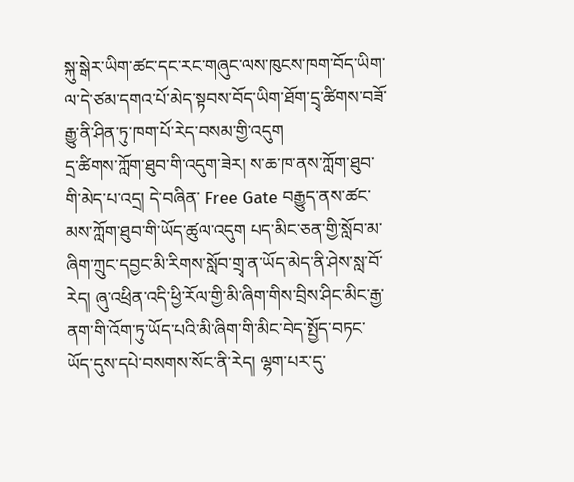སྐུ་སྒེར་ཡིག་ཚང་དང་རང་གཞུང་ལས་ཁུངས་ཁག་བོད་ཡིག་ལ་དེ་ཙམ་དགའ་པོ་མེད་སྟབས་བོད་ཡིག་ཐོག་དྲྭ་ཚིགས་བཟོ་རྒྱུ་ནི་ཤིན་ཏུ་ཁག་པོ་རེད་བསམ་གྱི་འདུག
དྲ་ཚིགས་ཀློག་ཐུབ་གི་འདུག་ཟེར། ས་ཆ་ཁ་ནས་ཀློག་ཐུབ་གི་མེད་པ་འདྲ། དེ་བཞིན་ Free Gate བརྒྱུད་ནས་ཚང་མས་ཀློག་ཐུབ་གི་ཡོད་ཚུལ་འདུག པད་མིང་ཅན་གྱི་སློབ་མ་ཞིག་ཀྲུང་དབྱང་མི་རིགས་སློབ་གྲྭ་ན་ཡོད་མེད་ནི་ཤེས་སླ་བོ་རེད། ཞུ་འཕྲིན་འདི་ཕྱི་རོལ་གྱི་མི་ཞིག་གིས་བྲིས་ཤིང་མིང་རྒྱ་ནག་གི་འོག་ཏུ་ཡོད་པའི་མི་ཞིག་གི་མིང་བེད་སྤྱོད་བཏང་ཡོད་དུས་དཔེ་བསགས་སོང་ནི་རེད། ལྷག་པར་དུ་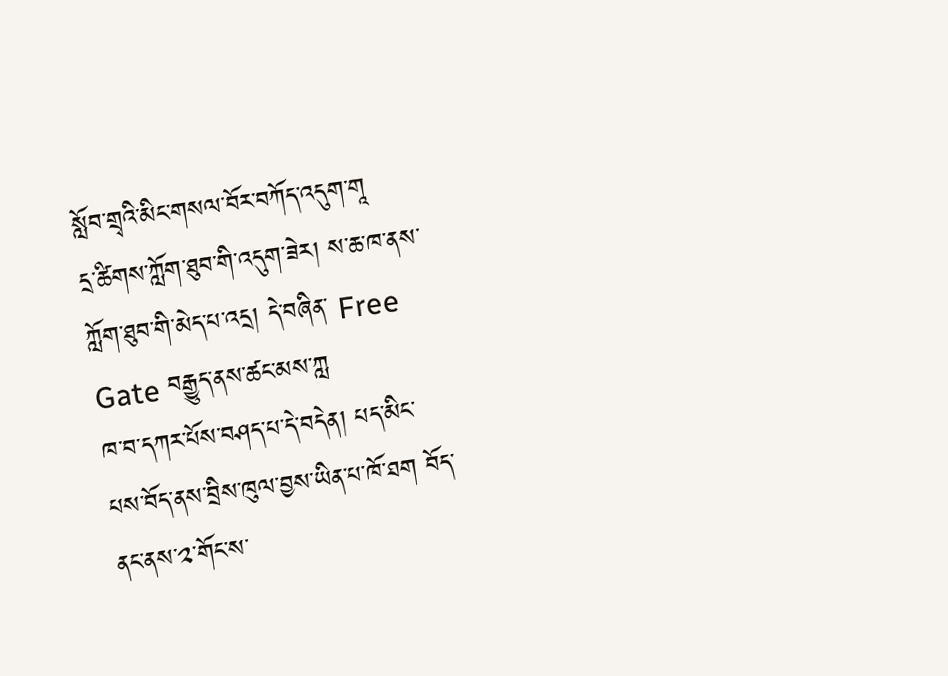སློབ་གྲྭའི་མིང་གསལ་བོར་བཀོད་འདུག་གཱ
དྲ་ཚིགས་ཀློག་ཐུབ་གི་འདུག་ཟེར། ས་ཆ་ཁ་ནས་ཀློག་ཐུབ་གི་མེད་པ་འདྲ། དེ་བཞིན་ Free Gate བརྒྱུད་ནས་ཚང་མས་ཀླ
ཁ་བ་དཀར་པོས་བཤད་པ་དེ་བདེན། པད་མིང་པས་བོད་ནས་བྲིས་ཁུལ་བྱས་ཡིན་པ་ཁོ་ཐག བོད་ནང་ནས་༢་གོང་ས་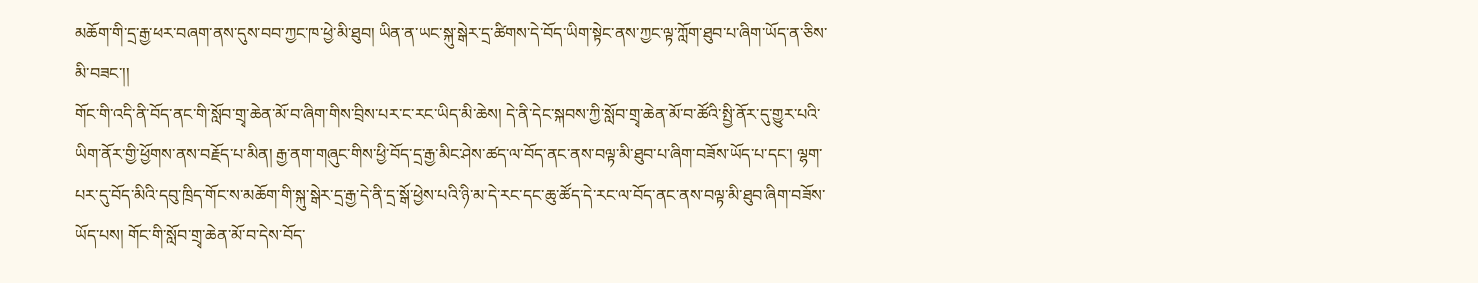མཆོག་གི་དྲ་རྒྱ་ཕར་བཞག་ནས་དུས་བབ་ཀྱང་ཁ་ཕྱེ་མི་ཐུབ། ཡིན་ན་ཡང་སྐུ་སྒེར་དྲ་ཚིགས་དེ་བོད་ཡིག་སྟེང་ནས་ཀྱང་ལྟ་ཀློག་ཐུབ་པ་ཞིག་ཡོད་ན་ཅིས་མི་བཟང་།།
གོང་གི་འདི་ནི་བོད་ནང་གི་སློབ་གྲྭ་ཆེན་མོ་བ་ཞིག་གིས་བྲིས་པར་ང་རང་ཡིད་མི་ཆེས། དེ་ནི་དེང་སྐབས་ཀྱི་སློབ་གྲྭ་ཆེན་མོ་བ་ཚོའི་སྤྱི་ནོར་དུ་གྱུར་པའི་ཡིག་ནོར་གྱི་ཕྱོགས་ནས་བརྗོད་པ་མིན། རྒྱ་ནག་གཞུང་གིས་ཕྱི་བོད་དྲ་རྒྱ་མིང་ཤེས་ཚད་ལ་བོད་ནང་ནས་བལྟ་མི་ཐུབ་པ་ཞིག་བཟོས་ཡོད་པ་དང་། ལྷག་པར་དུ་བོད་མིའི་དབུ་ཁྲིད་གོང་ས་མཆོག་གི་སྐུ་སྒེར་དྲ་རྒྱ་དེ་ནི་དྲ་སྒོ་ཕྱེས་པའི་ཉི་མ་དེ་རང་དང་ཆུ་ཚོད་དེ་རང་ལ་བོད་ནང་ནས་བལྟ་མི་ཐུབ་ཞིག་བཟོས་ཡོད་པས། གོང་གི་སློབ་གྲྭ་ཆེན་མོ་བ་དེས་བོད་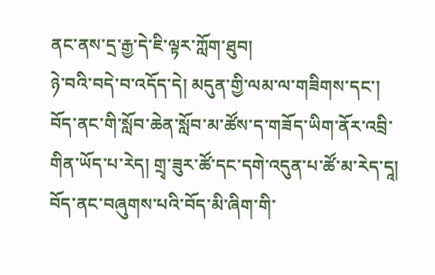ནང་ནས་དྲ་རྒྱ་དེ་ཇི་ལྟར་ཀློག་ཐུབ།
ཉེ་བའི་བདེ་བ་འདོད་དེ། མདུན་གྱི་ལམ་ལ་གཟིགས་དང་།
བོད་ནང་གི་སློབ་ཆེན་སློབ་མ་ཚོས་ད་གཟོད་ཡིག་ནོར་འབྲི་གིན་ཡོད་པ་རེད། གྲྭ་ཟུར་ཚོ་དང་དགེ་འདུན་པ་ཚོ་མ་རེད་དཱ།
བོད་ནང་བཞུགས་པའི་བོད་མི་ཞིག་གི་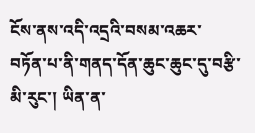ངོས་ནས་འདི་འདྲའི་བསམ་འཆར་
བཏོན་པ་ནི་གནད་དོན་ཆུང་ཆུང་དུ་བརྩི་མི་རུང་། ཡིན་ན་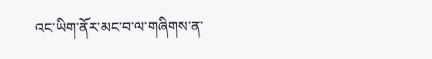འང་ཡིག་ནོར་མང་བ་ལ་གཞིགས་ན་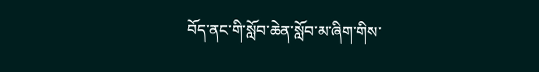བོད་ནང་གི་སློབ་ཆེན་སློབ་མ་ཞིག་གིས་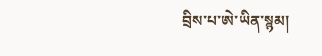བྲིས་པ་ཨེ་ཡིན་སྙམ།